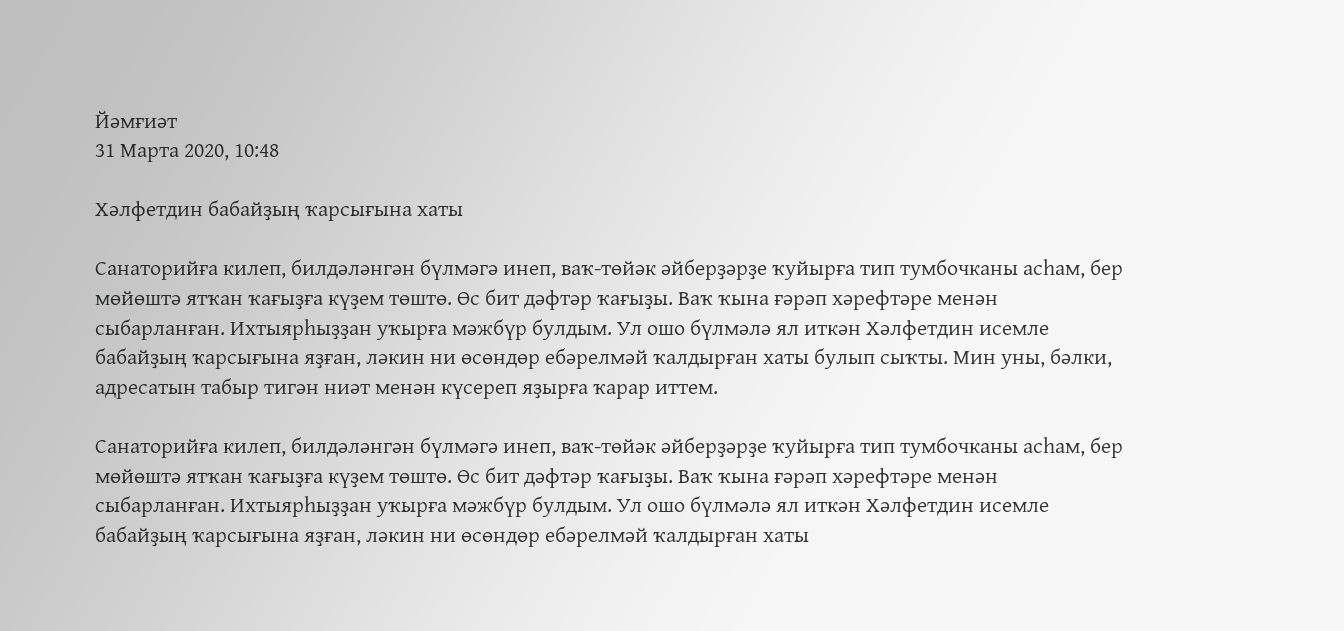Йәмғиәт
31 Марта 2020, 10:48

Хәлфетдин бабайҙың ҡарсығына хаты

Санаторийға килеп, билдәләнгән бүлмәгә инеп, ваҡ-төйәк әйберҙәрҙе ҡуйырға тип тумбочканы асһам, бер мөйөштә ятҡан ҡағыҙға күҙем төштө. Өс бит дәфтәр ҡағыҙы. Ваҡ ҡына ғәрәп хәрефтәре менән сыбарланған. Ихтыярһыҙҙан уҡырға мәжбүр булдым. Ул ошо бүлмәлә ял иткән Хәлфетдин исемле бабайҙың ҡарсығына яҙған, ләкин ни өсөндөр ебәрелмәй ҡалдырған хаты булып сыҡты. Мин уны, бәлки, адресатын табыр тигән ниәт менән күсереп яҙырға ҡарар иттем.

Санаторийға килеп, билдәләнгән бүлмәгә инеп, ваҡ-төйәк әйберҙәрҙе ҡуйырға тип тумбочканы асһам, бер мөйөштә ятҡан ҡағыҙға күҙем төштө. Өс бит дәфтәр ҡағыҙы. Ваҡ ҡына ғәрәп хәрефтәре менән сыбарланған. Ихтыярһыҙҙан уҡырға мәжбүр булдым. Ул ошо бүлмәлә ял иткән Хәлфетдин исемле бабайҙың ҡарсығына яҙған, ләкин ни өсөндөр ебәрелмәй ҡалдырған хаты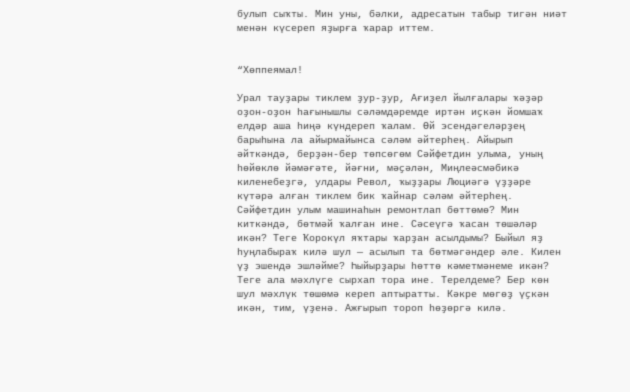булып сыҡты. Мин уны, бәлки, адресатын табыр тигән ниәт менән күсереп яҙырға ҡарар иттем.


“Хөппеямал!

Урал тауҙары тиклем ҙур-ҙур, Ағиҙел йылғалары ҡәҙәр оҙон-оҙон һағынышлы сәләмдәремде иртән иҫкән йомшаҡ елдәр аша һиңә күндереп ҡалам. Өй эсендәгеләрҙең барыһына ла айырмайынса сәләм әйтерһең. Айырып әйткәндә, берҙән-бер төпсөгөм Сәйфетдин улыма, уның һөйөклө йәмәғәте, йәғни, мәҫәлән, Миңлеәсмәбикә киленебеҙгә, улдары Револ, ҡыҙҙары Люциәгә үҙҙәре күтәрә алған тиклем бик ҡайнар сәләм әйтерһең. Сәйфетдин улым машинаһын ремонтлап бөттөмө? Мин киткәндә, бөтмәй ҡалған ине. Сәсеүгә ҡасан төшәләр икән? Теге Ҡорокүл яҡтары ҡарҙан асылдымы? Быйыл яҙ һуңлабыраҡ килә шул — асылып та бөтмәгәндер әле. Килен үҙ эшендә эшләйме? Һыйырҙары һөттө кәметмәнеме икән? Теге ала мәхлүге сырхап тора ине. Терелдеме? Бер көн шул мәхлүк төшөмә кереп аптыратты. Кәкре мөгөҙ үҫкән икән, тим, үҙенә. Ажғырып тороп һөҙөргә килә.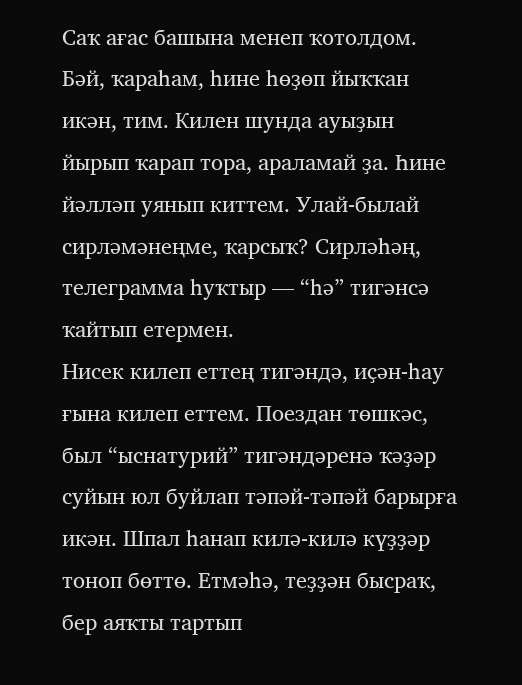Саҡ ағас башына менеп ҡотолдом. Бәй, ҡараһам, һине һөҙөп йыҡҡан икән, тим. Килен шунда ауыҙын йырып ҡарап тора, араламай ҙа. Һине йәлләп уянып киттем. Улай-былай сирләмәнеңме, ҡарсыҡ? Сирләһәң, телеграмма һуҡтыр — “һә” тигәнсә ҡайтып етермен.
Нисек килеп еттең тигәндә, иҫән-һау ғына килеп еттем. Поездан төшкәс, был “ыснатурий” тигәндәренә ҡәҙәр суйын юл буйлап тәпәй-тәпәй барырға икән. Шпал һанап килә-килә күҙҙәр тоноп бөттө. Етмәһә, теҙҙән бысраҡ, бер аяҡты тартып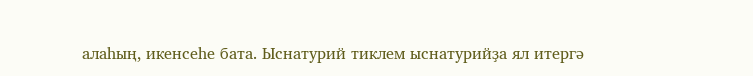алаһың, икенсеһе бата. Ыснатурий тиклем ыснатурийҙа ял итергә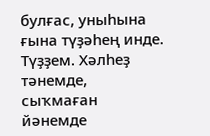булғас, уныһына ғына түҙәһең инде. Түҙҙем. Хәлһеҙ тәнемде, сыҡмаған йәнемде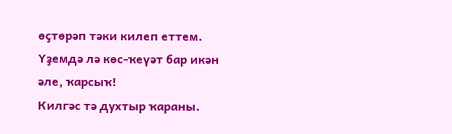өҫтөрәп тәки килеп еттем. Үҙемдә лә көс-ҡеүәт бар икән әле, ҡарсыҡ!
Килгәс тә духтыр ҡараны.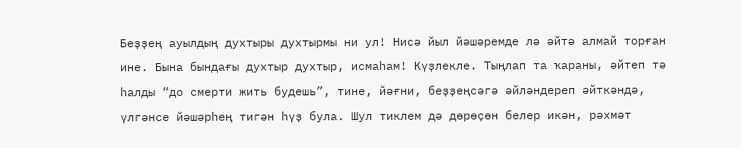Беҙҙең ауылдың духтыры духтырмы ни ул! Нисә йыл йәшәремде лә әйтә алмай торған ине. Бына бындағы духтыр духтыр, исмаһам! Күҙлекле. Тыңлап та ҡараны, әйтеп тә һалды “до смерти жить будешь”, тине, йәғни, беҙҙеңсәгә әйләндереп әйткәндә, үлгәнсе йәшәрһең тигән һүҙ була. Шул тиклем дә дөрөҫөн белер икән, рәхмәт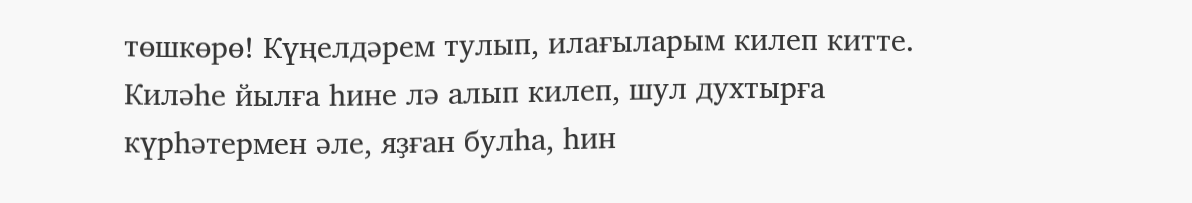төшкөрө! Күңелдәрем тулып, илағыларым килеп китте. Киләһе йылға һине лә алып килеп, шул духтырға күрһәтермен әле, яҙған булһа, һин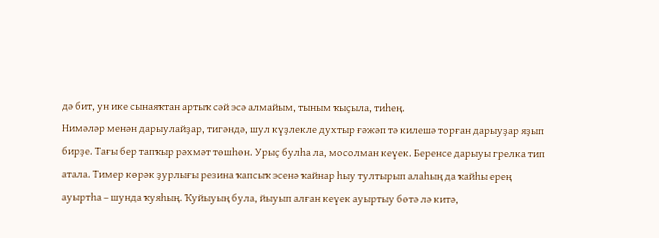дә бит, ун ике сынаяҡтан артыҡ сәй эсә алмайым, тыным ҡыҫыла, тиһең.
Нимәләр менән дарыулайҙар, тигәндә, шул күҙлекле духтыр ғәжәп тә килешә торған дарыуҙар яҙып бирҙе. Тағы бер тапҡыр рәхмәт төшһөн. Урыҫ булһа ла, мосолман кеүек. Беренсе дарыуы грелка тип атала. Тимер көрәк ҙурлығы резина ҡапсыҡ эсенә ҡайнар һыу тултырып алаһың да ҡайһы ерең ауыртһа – шунда ҡуяһың. Ҡуйыуың була, йыуып алған кеүек ауыртыу бөтә лә китә,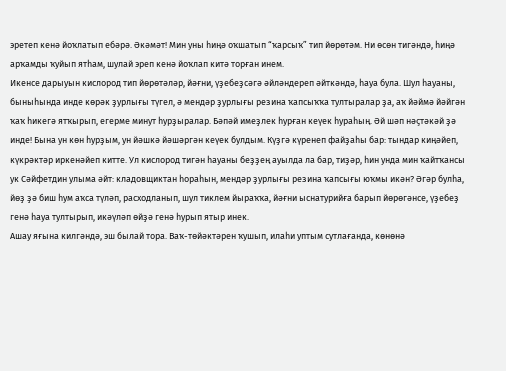эретеп кенә йоҡлатып ебәрә. Әкәмәт! Мин уны һиңә оҡшатып “ҡарсыҡ” тип йөрөтәм. Ни өсөн тигәндә, һиңә арҡамды ҡуйып ятһам, шулай эреп кенә йоҡлап китә торған инем.
Икенсе дарыуын кислород тип йөрөтәләр, йәғни, үҙебеҙсәгә әйләндереп әйткәндә, һауа була. Шул һауаны, быныһында инде көрәк ҙурлығы түгел, ә мендәр ҙурлығы резина ҡапсыҡҡа тултыралар ҙа, аҡ йәймә йәйгән ҡаҡ һикегә ятҡырып, егерме минут һурҙыралар. Бәпәй имеҙлек һурған кеүек һураһың. Әй шәп нәҫтәкәй ҙә инде! Бына ун көн һурҙым, ун йәшкә йәшәргән кеүек булдым. Күҙгә күренеп файҙаһы бар: тындар киңәйеп, күкрәктәр иркенәйеп китте. Ул кислород тигән һауаны беҙҙең ауылда ла бар, тиҙәр, һин унда мин ҡайтҡансы ук Сәйфетдин улыма әйт: кладовщиктан һораһын, мендәр ҙурлығы резина ҡапсығы юҡмы икән? Әгәр булһа, йөҙ ҙә биш һум аҡса түләп, расходланып, шул тиклем йыраҡҡа, йәғни ыснатурийға барып йөрөгәнсе, үҙебеҙ генә һауа тултырып, икәүләп өйҙә генә һурып ятыр инек.
Ашау яғына килгәндә, эш былай тора. Ваҡ-төйәктәрен ҡушып, илаһи уптым сутлағанда, көнөнә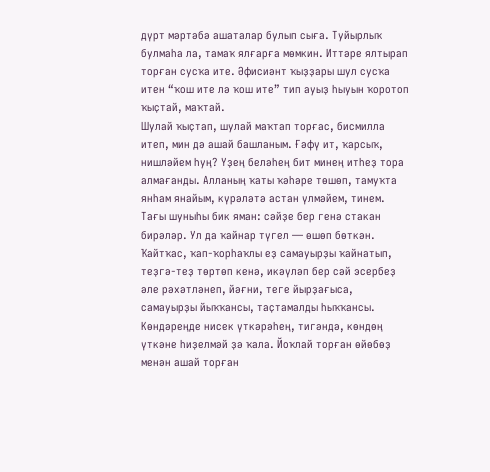дүрт мәртәбә ашаталар булып сыға. Туйырлыҡ булмаһа ла, тамаҡ ялғарға мөмкин. Иттәре ялтырап торған сусҡа ите. Әфисиәнт ҡыҙҙары шул сусҡа итен “ҡош ите лә ҡош ите” тип ауыҙ һыуын ҡоротоп ҡыҫтай, маҡтай.
Шулай ҡыҫтап, шулай маҡтап торғас, бисмилла итеп, мин дә ашай башланым. Ғәфү ит, ҡарсыҡ, нишләйем һуң? Үҙең беләһең бит минең итһеҙ тора алмағанды. Алланың ҡаты ҡәһәре төшөп, тамуҡта янһам янайым, күрәләтә астан үлмәйем, тинем.
Тағы шуныһы бик яман: сәйҙе бер генә стакан бирәләр. Ул да ҡайнар түгел — өшөп бөткән. Ҡайтҡас, ҡап-ҡорһаҡлы еҙ самауырҙы ҡайнатып, теҙгә-теҙ төртөп кенә, икәүләп бер сәй эсербеҙ әле рәхәтләнеп, йәғни, теге йырҙағыса, самауырҙы йыҡҡансы, таҫтамалды һыҡҡансы.
Көндәреңде нисек үткәрәһең, тигәндә, көндөң үткәне һиҙелмәй ҙә ҡала. Йоҡлай торған өйөбөҙ менән ашай торған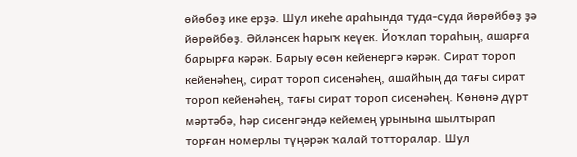өйөбөҙ ике ерҙә. Шул икеһе араһында туда-суда йөрөйбөҙ ҙә йөрөйбөҙ. Әйләнсек һарыҡ кеүек. Йоҡлап тораһың, ашарға барырға кәрәк. Барыу өсөн кейенергә кәрәк. Сират тороп кейенәһең, сират тороп сисенәһең, ашайһың да тағы сират тороп кейенәһең, тағы сират тороп сисенәһең. Көнөнә дүрт мәртәбә, һәр сисенгәндә кейемең урынына шылтырап торған номерлы түңәрәк ҡалай тотторалар. Шул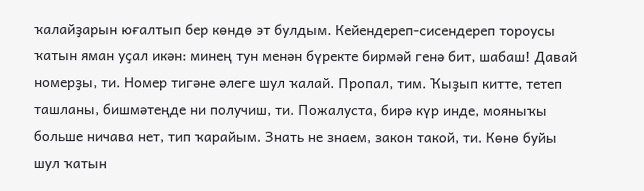ҡалайҙарын юғалтып бер көндө эт булдым. Кейендереп-сисендереп тороусы ҡатын яман уҫал икән: минең тун менән бүректе бирмәй генә бит, шабаш! Давай номерҙы, ти. Номер тигәне әлеге шул ҡалай. Пропал, тим. Ҡыҙып китте, тетеп ташланы, бишмәтеңде ни получиш, ти. Пожалуста, бирә күр инде, мояныҡы больше ничава нет, тип ҡарайым. Знать не знаем, закон такой, ти. Көнө буйы шул ҡатын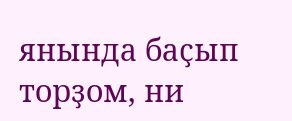янында баҫып торҙом, ни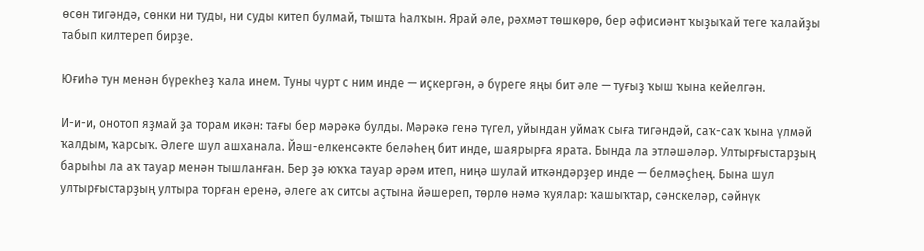өсөн тигәндә, сөнки ни туды, ни суды китеп булмай, тышта һалҡын. Ярай әле, рәхмәт төшкөрө, бер әфисиәнт ҡыҙыҡай теге ҡалайҙы табып килтереп бирҙе.

Юғиһә тун менән бүрекһеҙ ҡала инем. Туны чурт с ним инде — иҫкергән, ә бүреге яңы бит әле — туғыҙ ҡыш ҡына кейелгән.

И-и-и, онотоп яҙмай ҙа торам икән: тағы бер мәрәкә булды. Мәрәкә генә түгел, уйындан уймаҡ сыға тигәндәй, саҡ-саҡ ҡына үлмәй ҡалдым, ҡарсыҡ. Әлеге шул ашханала. Йәш-елкенсәкте беләһең бит инде, шаярырға ярата. Бында ла этләшәләр. Ултырғыстарҙың барыһы ла аҡ тауар менән тышланған. Бер ҙә юҡҡа тауар әрәм итеп, ниңә шулай иткәндәрҙер инде — белмәҫһең. Бына шул ултырғыстарҙың ултыра торған еренә, әлеге аҡ ситсы аҫтына йәшереп, төрлө нәмә ҡуялар: ҡашыҡтар, сәнскеләр, сәйнүк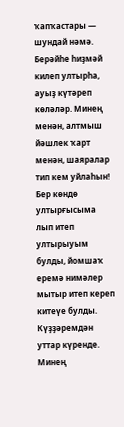ҡапҡастары — шундай нәмә. Берәйһе һиҙмәй килеп ултырһа, ауыҙ күтәреп көләләр. Минең менән, алтмыш йәшлек ҡарт менән, шаяралар тип кем уйлаһын! Бер көндө ултырғысыма лып итеп ултырыуым булды, йомшаҡ еремә нимәлер мытыр итеп кереп китеүе булды. Күҙҙәремдән уттар күренде. Минең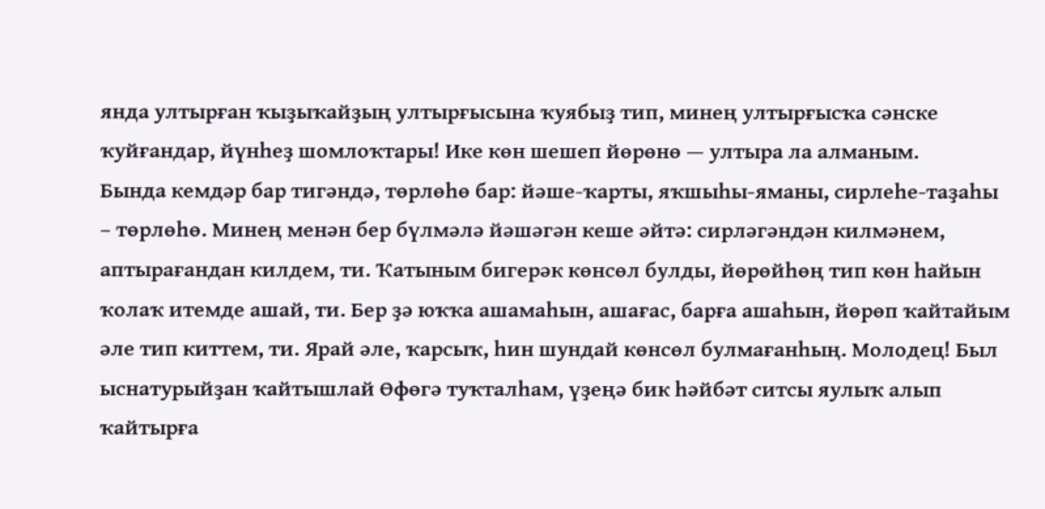янда ултырған ҡыҙыҡайҙың ултырғысына ҡуябыҙ тип, минең ултырғысҡа сәнске ҡуйғандар, йүнһеҙ шомлоҡтары! Ике көн шешеп йөрөнө — ултыра ла алманым.
Бында кемдәр бар тигәндә, төрлөһө бар: йәше-ҡарты, яҡшыһы-яманы, сирлеһе-таҙаһы – төрлөһө. Минең менән бер бүлмәлә йәшәгән кеше әйтә: сирләгәндән килмәнем, аптырағандан килдем, ти. Ҡатыным бигерәк көнсөл булды, йөрөйһөң тип көн һайын ҡолаҡ итемде ашай, ти. Бер ҙә юҡҡа ашамаһын, ашағас, барға ашаһын, йөрөп ҡайтайым әле тип киттем, ти. Ярай әле, ҡарсыҡ, һин шундай көнсөл булмағанһың. Молодец! Был ыснатурыйҙан ҡайтышлай Өфөгә туҡталһам, үҙеңә бик һәйбәт ситсы яулыҡ алып ҡайтырға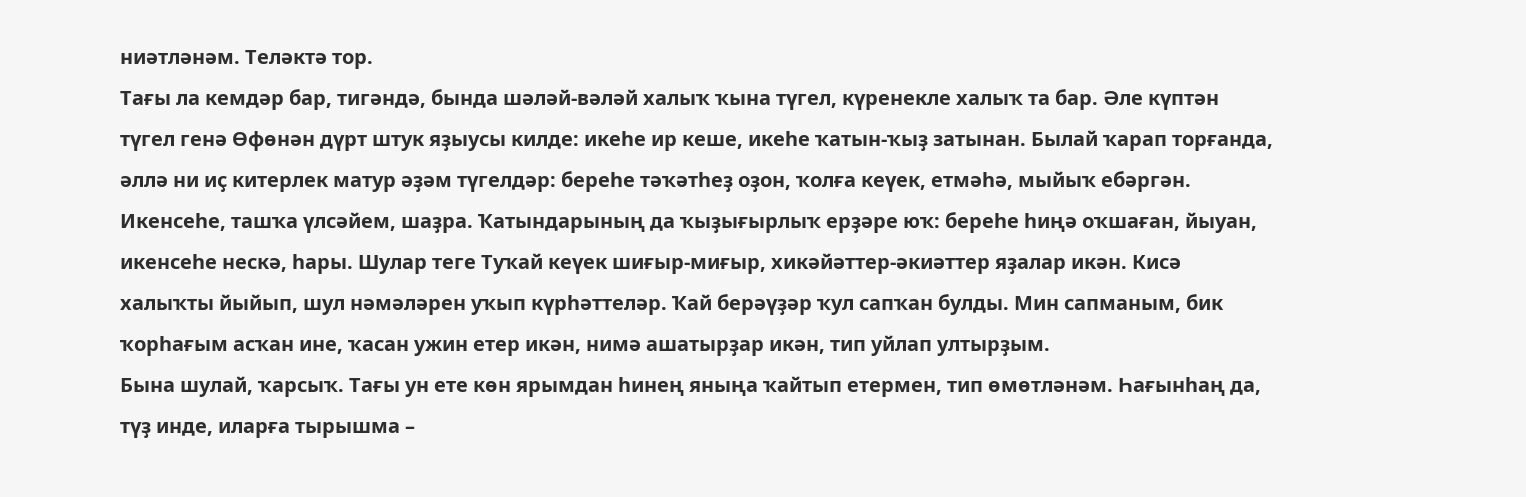ниәтләнәм. Теләктә тор.
Тағы ла кемдәр бар, тигәндә, бында шәләй-вәләй халыҡ ҡына түгел, күренекле халыҡ та бар. Әле күптән түгел генә Өфөнән дүрт штук яҙыусы килде: икеһе ир кеше, икеһе ҡатын-ҡыҙ затынан. Былай ҡарап торғанда, әллә ни иҫ китерлек матур әҙәм түгелдәр: береһе тәҡәтһеҙ оҙон, ҡолға кеүек, етмәһә, мыйыҡ ебәргән. Икенсеһе, ташҡа үлсәйем, шаҙра. Ҡатындарының да ҡыҙығырлыҡ ерҙәре юҡ: береһе һиңә оҡшаған, йыуан, икенсеһе нескә, һары. Шулар теге Туҡай кеүек шиғыр-миғыр, хикәйәттер-әкиәттер яҙалар икән. Кисә халыҡты йыйып, шул нәмәләрен уҡып күрһәттеләр. Ҡай берәүҙәр ҡул сапҡан булды. Мин сапманым, бик ҡорһағым асҡан ине, ҡасан ужин етер икән, нимә ашатырҙар икән, тип уйлап ултырҙым.
Бына шулай, ҡарсыҡ. Тағы ун ете көн ярымдан һинең яныңа ҡайтып етермен, тип өмөтләнәм. Һағынһаң да, түҙ инде, иларға тырышма –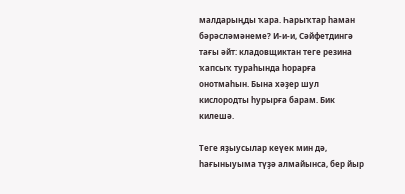малдарыңды ҡара. Һарыҡтар һаман бәрәсләмәнеме? И-и-и, Сәйфетдингә тағы әйт: кладовщиктан теге резина ҡапсыҡ тураһында һорарға онотмаһын. Бына хәҙер шул кислородты һурырға барам. Бик килешә.

Теге яҙыусылар кеүек мин дә, һағыныуыма түҙә алмайынса, бер йыр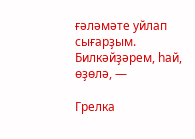ғәләмәте уйлап сығарҙым.
Билкәйҙәрем, һай, өҙөлә, —

Грелка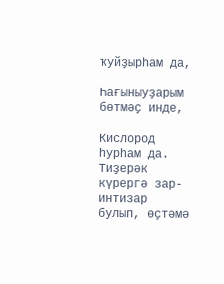ҡуйҙырһам да,

Һағыныуҙарым бөтмәҫ инде,

Кислород һурһам да.
Тиҙерәк күрергә зар-интизар булып, өҫтәмә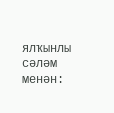ялҡынлы сәләм менән: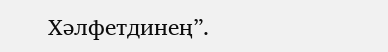Хәлфетдинең”.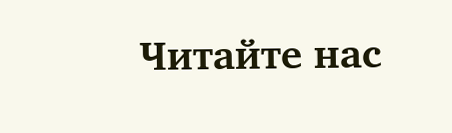Читайте нас